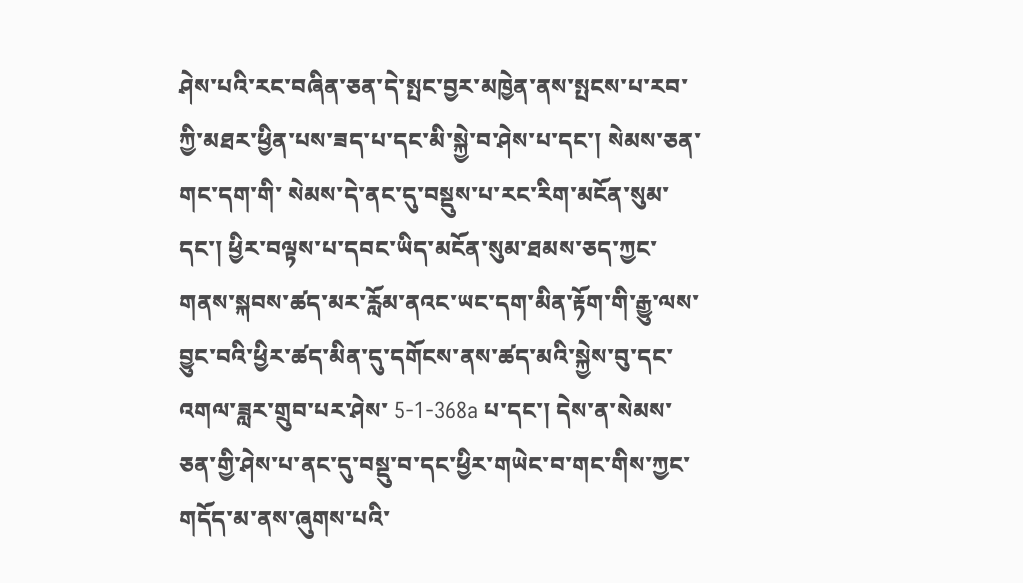ཤེས་པའི་རང་བཞིན་ཅན་དེ་སྤང་བྱར་མཁྱེན་ནས་སྤངས་པ་རབ་ཀྱི་མཐར་ཕྱིན་པས་ཟད་པ་དང་མི་སྐྱེ་བ་ཤེས་པ་དང་། སེམས་ཅན་གང་དག་གི་ སེམས་དེ་ནང་དུ་བསྡུས་པ་རང་རིག་མངོན་སུམ་དང་། ཕྱིར་བལྟས་པ་དབང་ཡིད་མངོན་སུམ་ཐམས་ཅད་ཀྱང་གནས་སྐབས་ཚད་མར་རློམ་ནའང་ཡང་དག་མིན་རྟོག་གི་རྒྱུ་ལས་བྱུང་བའི་ཕྱིར་ཚད་མིན་དུ་དགོངས་ནས་ཚད་མའི་སྐྱེས་བུ་དང་འགལ་ཟླར་གྲུབ་པར་ཤེས་ 5-1-368a པ་དང་། དེས་ན་སེམས་ཅན་གྱི་ཤེས་པ་ནང་དུ་བསྡུ་བ་དང་ཕྱིར་གཡེང་བ་གང་གིས་ཀྱང་གདོད་མ་ནས་ཞུགས་པའི་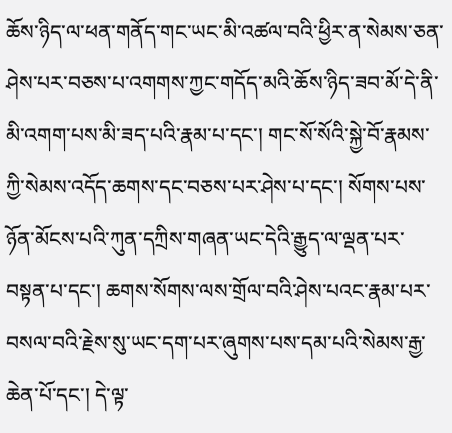ཆོས་ཉིད་ལ་ཕན་གནོད་གང་ཡང་མི་འཚལ་བའི་ཕྱིར་ན་སེམས་ཅན་ཤེས་པར་བཅས་པ་འགགས་ཀྱང་གདོད་མའི་ཆོས་ཉིད་ཟབ་མོ་དེ་ནི་ མི་འགག་པས་མི་ཟད་པའི་རྣམ་པ་དང་། གང་སོ་སོའི་སྐྱེ་བོ་རྣམས་ཀྱི་སེམས་འདོད་ཆགས་དང་བཅས་པར་ཤེས་པ་དང་། སོགས་པས་ཉོན་མོངས་པའི་ཀུན་དཀྲིས་གཞན་ཡང་དེའི་རྒྱུད་ལ་ལྡན་པར་བསྟན་པ་དང་། ཆགས་སོགས་ལས་གྲོལ་བའི་ཤེས་པའང་རྣམ་པར་ བསལ་བའི་རྗེས་སུ་ཡང་དག་པར་ཞུགས་པས་དམ་པའི་སེམས་རྒྱ་ཆེན་པོ་དང་། དེ་ལྟ་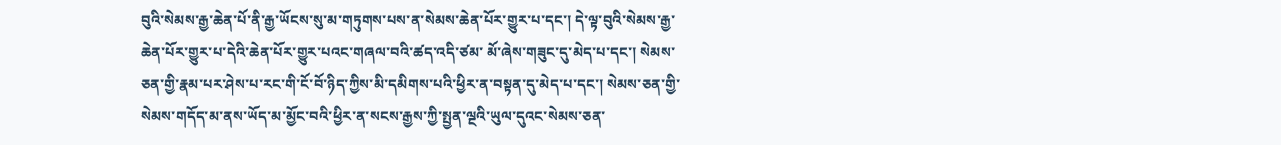བུའི་སེམས་རྒྱ་ཆེན་པོ་ནི་རྒྱ་ཡོངས་སུ་མ་གཏུགས་པས་ན་སེམས་ཆེན་པོར་གྱུར་པ་དང་། དེ་ལྟ་བུའི་སེམས་རྒྱ་ཆེན་པོར་གྱུར་པ་དེའི་ཆེན་པོར་གྱུར་པའང་གཞལ་བའི་ཚད་འདི་ཙམ་ མོ་ཞེས་གཟུང་དུ་མེད་པ་དང་། སེམས་ཅན་གྱི་རྣམ་པར་ཤེས་པ་རང་གི་ངོ་བོ་ཉིད་ཀྱིས་མི་དམིགས་པའི་ཕྱིར་ན་བསྟན་དུ་མེད་པ་དང་། སེམས་ཅན་གྱི་སེམས་གདོད་མ་ནས་ཡོད་མ་མྱོང་བའི་ཕྱིར་ན་སངས་རྒྱས་ཀྱི་སྤྱན་ལྔའི་ཡུལ་དུའང་སེམས་ཅན་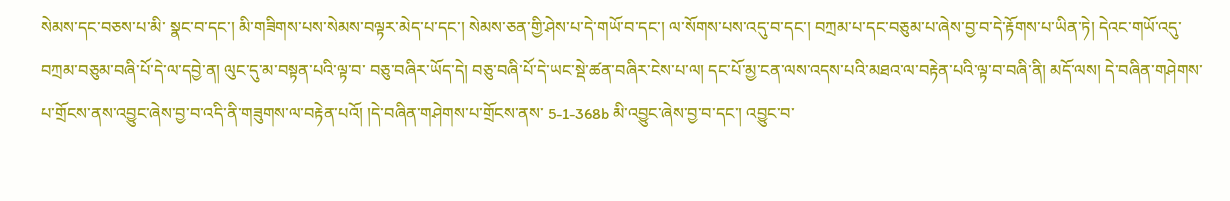སེམས་དང་བཅས་པ་མི་ སྣང་བ་དང་། མི་གཟིགས་པས་སེམས་བལྟར་མེད་པ་དང་། སེམས་ཅན་གྱི་ཤེས་པ་དེ་གཡོ་བ་དང་། ལ་སོགས་པས་འདུ་བ་དང་། བཀྲམ་པ་དང་བཅུམ་པ་ཞེས་བྱ་བ་དེ་རྟོགས་པ་ཡིན་ཏེ། དེའང་གཡོ་འདུ་བཀྲམ་བཅུམ་བཞི་པོ་དེ་ལ་དབྱེ་ན། ལུང་དུ་མ་བསྟན་པའི་ལྟ་བ་ བཅུ་བཞིར་ཡོད་དེ། བཅུ་བཞི་པོ་དེ་ཡང་སྡེ་ཚན་བཞིར་ངེས་པ་ལ། དང་པོ་མྱ་ངན་ལས་འདས་པའི་མཐའ་ལ་བརྟེན་པའི་ལྟ་བ་བཞི་ནི། མདོ་ལས། དེ་བཞིན་གཤེགས་པ་གྲོངས་ནས་འབྱུང་ཞེས་བྱ་བ་འདི་ནི་གཟུགས་ལ་བརྟེན་པའོ། །དེ་བཞིན་གཤེགས་པ་གྲོངས་ནས་ 5-1-368b མི་འབྱུང་ཞེས་བྱ་བ་དང་། འབྱུང་བ་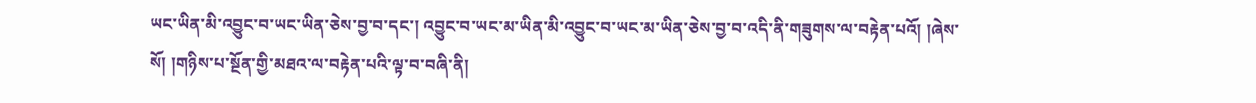ཡང་ཡིན་མི་འབྱུང་བ་ཡང་ཡིན་ཅེས་བྱ་བ་དང་། འབྱུང་བ་ཡང་མ་ཡིན་མི་འབྱུང་བ་ཡང་མ་ཡིན་ཅེས་བྱ་བ་འདི་ནི་གཟུགས་ལ་བརྟེན་པའོ། །ཞེས་སོ། །གཉིས་པ་སྔོན་གྱི་མཐའ་ལ་བརྟེན་པའི་ལྟ་བ་བཞི་ནི།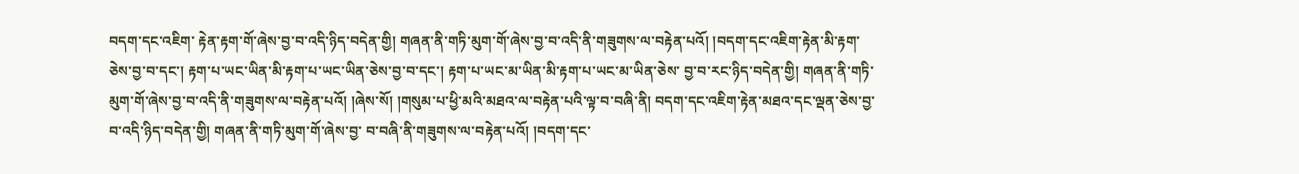བདག་དང་འཇིག་ རྟེན་རྟག་གོ་ཞེས་བྱ་བ་འདི་ཉིད་བདེན་གྱི། གཞན་ནི་གཏི་མུག་གོ་ཞེས་བྱ་བ་འདི་ནི་གཟུགས་ལ་བརྟེན་པའོ། །བདག་དང་འཇིག་རྟེན་མི་རྟག་ཅེས་བྱ་བ་དང་། རྟག་པ་ཡང་ཡིན་མི་རྟག་པ་ཡང་ཡིན་ཅེས་བྱ་བ་དང་། རྟག་པ་ཡང་མ་ཡིན་མི་རྟག་པ་ཡང་མ་ཡིན་ཅེས་ བྱ་བ་རང་ཉིད་བདེན་གྱི། གཞན་ནི་གཏི་མུག་གོ་ཞེས་བྱ་བ་འདི་ནི་གཟུགས་ལ་བརྟེན་པའོ། །ཞེས་སོ། །གསུམ་པ་ཕྱི་མའི་མཐའ་ལ་བརྟེན་པའི་ལྟ་བ་བཞི་ནི། བདག་དང་འཇིག་རྟེན་མཐའ་དང་ལྡན་ཅེས་བྱ་བ་འདི་ཉིད་བདེན་གྱི། གཞན་ནི་གཏི་མུག་གོ་ཞེས་བྱ་ བ་བཞི་ནི་གཟུགས་ལ་བརྟེན་པའོ། །བདག་དང་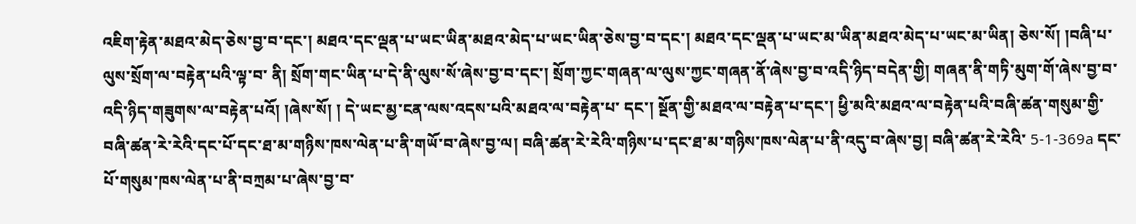འཇིག་རྟེན་མཐའ་མེད་ཅེས་བྱ་བ་དང་། མཐའ་དང་ལྡན་པ་ཡང་ཡིན་མཐའ་མེད་པ་ཡང་ཡིན་ཅེས་བྱ་བ་དང་། མཐའ་དང་ལྡན་པ་ཡང་མ་ཡིན་མཐའ་མེད་པ་ཡང་མ་ཡིན། ཅེས་སོ། །བཞི་པ་ལུས་སྲོག་ལ་བརྟེན་པའི་ལྟ་བ་ ནི། སྲོག་གང་ཡིན་པ་དེ་ནི་ལུས་སོ་ཞེས་བྱ་བ་དང་། སྲོག་ཀྱང་གཞན་ལ་ལུས་ཀྱང་གཞན་ནོ་ཞེས་བྱ་བ་འདི་ཉིད་བདེན་གྱི། གཞན་ནི་གཏི་མུག་གོ་ཞེས་བྱ་བ་འདི་ཉིད་གཟུགས་ལ་བརྟེན་པའོ། །ཞེས་སོ། ། དེ་ཡང་མྱ་ངན་ལས་འདས་པའི་མཐའ་ལ་བརྟེན་པ་ དང་། སྔོན་གྱི་མཐའ་ལ་བརྟེན་པ་དང་། ཕྱི་མའི་མཐའ་ལ་བརྟེན་པའི་བཞི་ཚན་གསུམ་གྱི་བཞི་ཚན་རེ་རེའི་དང་པོ་དང་ཐ་མ་གཉིས་ཁས་ལེན་པ་ནི་གཡོ་བ་ཞེས་བྱ་ལ། བཞི་ཚན་རེ་རེའི་གཉིས་པ་དང་ཐ་མ་གཉིས་ཁས་ལེན་པ་ནི་འདུ་བ་ཞེས་བྱ། བཞི་ཚན་རེ་རེའི་ 5-1-369a དང་པོ་གསུམ་ཁས་ལེན་པ་ནི་བཀྲམ་པ་ཞེས་བྱ་བ་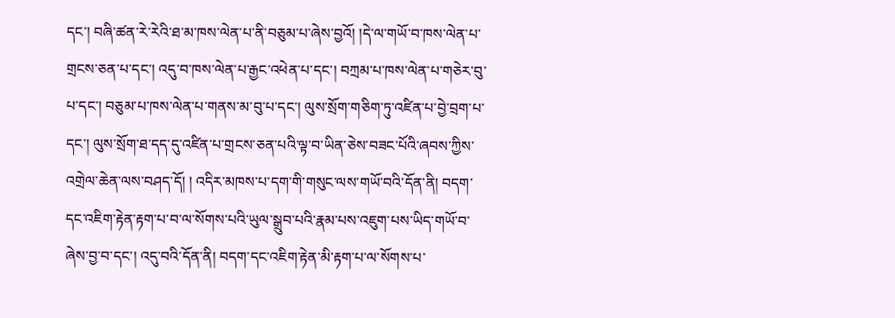དང་། བཞི་ཚན་རེ་རེའི་ཐ་མ་ཁས་ལེན་པ་ནི་བཅུམ་པ་ཞེས་བྱའོ། །དེ་ལ་གཡོ་བ་ཁས་ལེན་པ་གྲངས་ཅན་པ་དང་། འདུ་བ་ཁས་ལེན་པ་རྒྱང་འཕེན་པ་དང་། བཀྲམ་པ་ཁས་ལེན་པ་གཅེར་བུ་པ་དང་། བཅུམ་པ་ཁས་ལེན་པ་གནས་མ་བུ་པ་དང་། ལུས་སྲོག་གཅིག་ཏུ་འཛིན་པ་བྱེ་བྲག་པ་དང་། ལུས་སྲོག་ཐ་དད་དུ་འཛིན་པ་གྲངས་ཅན་པའི་ལྟ་བ་ཡིན་ཅེས་བཟང་པོའི་ཞབས་ཀྱིས་འགྲེལ་ཆེན་ལས་བཤད་དོ། ། འདིར་མཁས་པ་དག་གི་གསུང་ལས་གཡོ་བའི་དོན་ནི། བདག་ དང་འཇིག་རྟེན་རྟག་པ་བ་ལ་སོགས་པའི་ཡུལ་སྒྲུབ་པའི་རྣམ་པས་འཇུག་པས་ཡིད་གཡོ་བ་ཞེས་བྱ་བ་དང་། འདུ་བའི་དོན་ནི། བདག་དང་འཇིག་རྟེན་མི་རྟག་པ་ལ་སོགས་པ་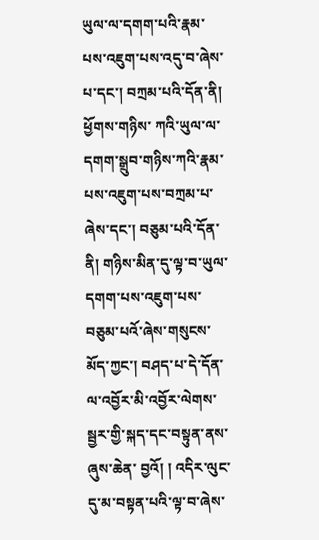ཡུལ་ལ་དགག་པའི་རྣམ་པས་འཇུག་པས་འདུ་བ་ཞེས་པ་དང་། བཀྲམ་པའི་དོན་ནི། ཕྱོགས་གཉིས་ ཀའི་ཡུལ་ལ་དགག་སྒྲུབ་གཉིས་ཀའི་རྣམ་པས་འཇུག་པས་བཀྲམ་པ་ཞེས་དང་། བཅུམ་པའི་དོན་ནི། གཉིས་མིན་དུ་ལྟ་བ་ཡུལ་དགག་པས་འཇུག་པས་བཅུམ་པའོ་ཞེས་གསུངས་མོད་ཀྱང་། བཤད་པ་དེ་དོན་ལ་འབྱོར་མི་འབྱོར་ལེགས་སྦྱར་གྱི་སྐད་དང་བསྟུན་ནས་ཞུས་ཆེན་ བྱའོ། ། འདིར་ལུང་དུ་མ་བསྟན་པའི་ལྟ་བ་ཞེས་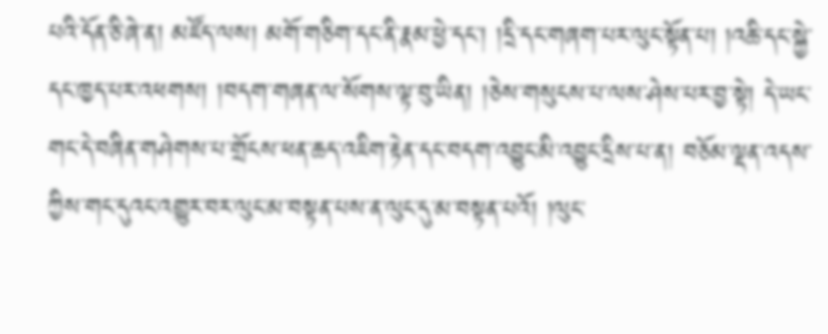པའི་དོན་ཅི་ཞེ་ན། མཛོད་ལས། མགོ་གཅིག་དང་ནི་རྣམ་ཕྱེ་དང་། །དྲི་དང་གཞག་པར་ལུང་སྟོན་པ། །འཆི་དང་སྐྱེ་དང་ཁྱད་པར་འཕགས། །བདག་གཞན་ལ་སོགས་ལྟ་བུ་ཡིན། །ཅེས་གསུངས་པ་ལས་ཤེས་པར་བྱ་སྟེ། དེ་ཡང་གང་དེ་བཞིན་གཤེགས་པ་གྲོངས་ཕན་ཆད་འཇིག་རྟེན་དང་བདག་འབྱུང་མི་འབྱུང་དྲིས་པ་ན། བཅོམ་ལྡན་འདས་ཀྱིས་གང་དུའང་འགྱུར་བར་ལུང་མ་བསྟན་པས་ན་ལུང་དུ་མ་བསྟན་པའོ། །ལུང་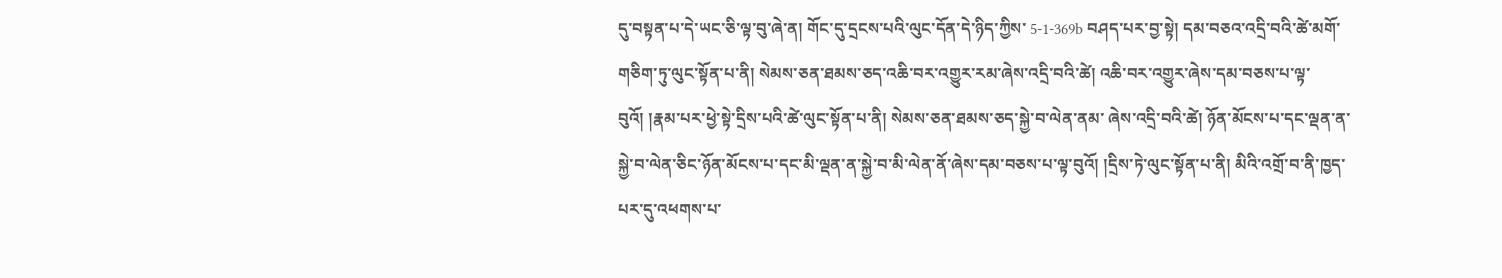དུ་བསྟན་པ་དེ་ཡང་ཅི་ལྟ་བུ་ཞེ་ན། གོང་དུ་དྲངས་པའི་ལུང་དོན་དེ་ཉིད་ཀྱིས་ 5-1-369b བཤད་པར་བྱ་སྟེ། དམ་བཅའ་འདྲི་བའི་ཚེ་མགོ་གཅིག་ཏུ་ལུང་སྟོན་པ་ནི། སེམས་ཅན་ཐམས་ཅད་འཆི་བར་འགྱུར་རམ་ཞེས་འདྲི་བའི་ཚེ། འཆི་བར་འགྱུར་ཞེས་དམ་བཅས་པ་ལྟ་བུའོ། །རྣམ་པར་ཕྱེ་སྟེ་དྲིས་པའི་ཚེ་ལུང་སྟོན་པ་ནི། སེམས་ཅན་ཐམས་ཅད་སྐྱེ་བ་ལེན་ནམ་ ཞེས་འདྲི་བའི་ཚེ། ཉོན་མོངས་པ་དང་ལྡན་ན་སྐྱེ་བ་ལེན་ཅིང་ཉོན་མོངས་པ་དང་མི་ལྡན་ན་སྐྱེ་བ་མི་ལེན་ནོ་ཞེས་དམ་བཅས་པ་ལྟ་བུའོ། །དྲིས་ཏེ་ལུང་སྟོན་པ་ནི། མིའི་འགྲོ་བ་ནི་ཁྱད་པར་དུ་འཕགས་པ་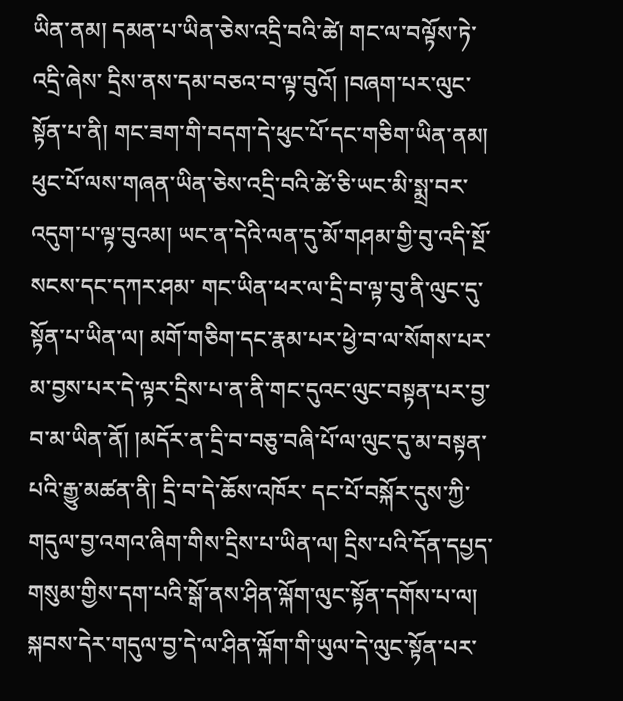ཡིན་ནམ། དམན་པ་ཡིན་ཅེས་འདྲི་བའི་ཚེ། གང་ལ་བལྟོས་ཏེ་འདྲི་ཞེས་ དྲིས་ནས་དམ་བཅའ་བ་ལྟ་བུའོ། །བཞག་པར་ལུང་སྟོན་པ་ནི། གང་ཟག་གི་བདག་དེ་ཕུང་པོ་དང་གཅིག་ཡིན་ནམ། ཕུང་པོ་ལས་གཞན་ཡིན་ཅེས་འདྲི་བའི་ཚེ་ཅི་ཡང་མི་སྨྲ་བར་འདུག་པ་ལྟ་བུའམ། ཡང་ན་དེའི་ལན་དུ་མོ་གཤམ་གྱི་བུ་འདི་སྔོ་སངས་དང་དཀར་ཤམ་ གང་ཡིན་ཕར་ལ་དྲི་བ་ལྟ་བུ་ནི་ལུང་དུ་སྟོན་པ་ཡིན་ལ། མགོ་གཅིག་དང་རྣམ་པར་ཕྱེ་བ་ལ་སོགས་པར་མ་བྱས་པར་དེ་ལྟར་དྲིས་པ་ན་ནི་གང་དུའང་ལུང་བསྟན་པར་བྱ་བ་མ་ཡིན་ནོ། །མདོར་ན་དྲི་བ་བཅུ་བཞི་པོ་ལ་ལུང་དུ་མ་བསྟན་པའི་རྒྱུ་མཚན་ནི། དྲི་བ་དེ་ཆོས་འཁོར་ དང་པོ་བསྐོར་དུས་ཀྱི་གདུལ་བྱ་འགའ་ཞིག་གིས་དྲིས་པ་ཡིན་ལ། དྲིས་པའི་དོན་དཔྱད་གསུམ་གྱིས་དག་པའི་སྒོ་ནས་ཤིན་ལྐོག་ལུང་སྟོན་དགོས་པ་ལ། སྐབས་དེར་གདུལ་བྱ་དེ་ལ་ཤིན་ལྐོག་གི་ཡུལ་དེ་ལུང་སྟོན་པར་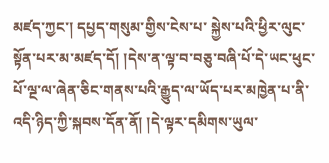མཛད་ཀྱང་། དཔྱད་གསུམ་གྱིས་ངེས་པ་ སྐྱེས་པའི་ཕྱིར་ལུང་སྟོན་པར་མ་མཛད་དོ། །དེས་ན་ལྟ་བ་བཅུ་བཞི་པོ་དེ་ཡང་ཕུང་པོ་ལྔ་ལ་ཞེན་ཅིང་གནས་པའི་རྒྱུད་ལ་ཡོད་པར་མཁྱེན་པ་ནི་འདི་ཉིད་ཀྱི་སྐབས་དོན་ནོ། །དེ་ལྟར་དམིགས་ཡུལ་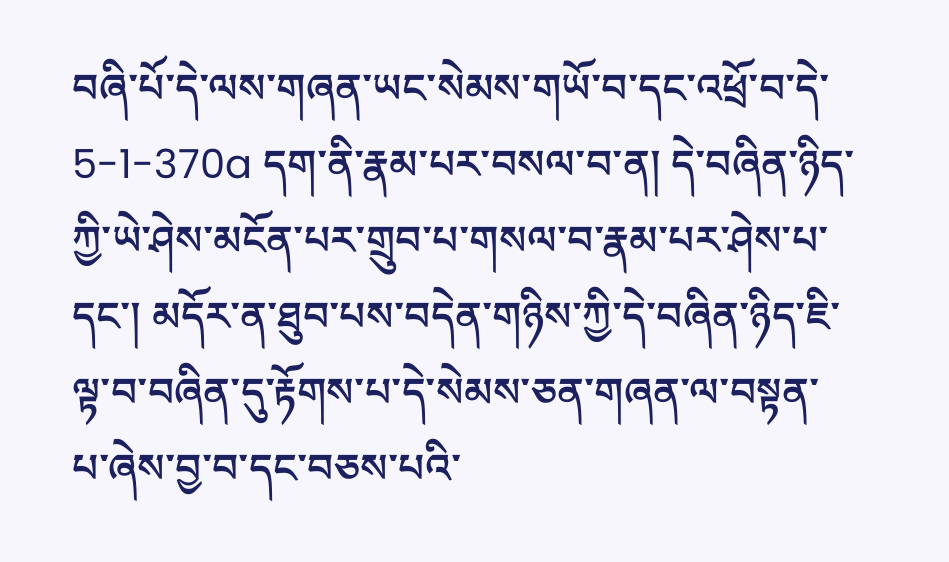བཞི་པོ་དེ་ལས་གཞན་ཡང་སེམས་གཡོ་བ་དང་འཕྲོ་བ་དེ་ 5-1-370a དག་ནི་རྣམ་པར་བསལ་བ་ན། དེ་བཞིན་ཉིད་ཀྱི་ཡེ་ཤེས་མངོན་པར་གྲུབ་པ་གསལ་བ་རྣམ་པར་ཤེས་པ་དང་། མདོར་ན་ཐུབ་པས་བདེན་གཉིས་ཀྱི་དེ་བཞིན་ཉིད་ཇི་ལྟ་བ་བཞིན་དུ་རྟོགས་པ་དེ་སེམས་ཅན་གཞན་ལ་བསྟན་པ་ཞེས་བྱ་བ་དང་བཅས་པའི་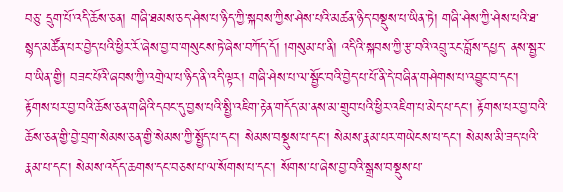བཅུ་ དྲུག་པོ་འདི་ཆོས་ཅན། གཞི་ཐམས་ཅད་ཤེས་པ་ཉིད་ཀྱི་སྐབས་ཀྱིས་ཤེས་པའི་མཚན་ཉིད་བསྡུས་པ་ཡིན་ཏེ། གཞི་ཤེས་ཀྱི་ཤེས་པའི་ཐ་སྙད་མཚོན་པར་བྱེད་པའི་ཕྱིར་རོ་ཞེས་བྱ་བ་གསུངས་ཏེ་ཞེས་བཀོད་དོ། །གསུམ་པ་ནི། འདིའི་སྐབས་ཀྱི་རྩ་བའི་འབྲུ་རང་བློས་དཔྱད་ ནས་སྦྱར་བ་ཡིན་གྱི། བཟང་པོའི་ཞབས་ཀྱི་འགྲེལ་པ་ཉིད་ནི་འདི་ལྟར། གཞི་ཤེས་པ་ལ་སྦྱོང་བའི་བྱེད་པ་པོ་ནི་དེ་བཞིན་གཤེགས་པ་འབྱུང་བ་དང་། རྟོགས་པར་བྱ་བའི་ཆོས་ཅན་གཞིའི་དབང་དུ་བྱས་པའི་སྤྱི་འཇིག་རྟེན་གདོད་མ་ནས་མ་གྲུབ་པའི་ཕྱིར་འཇིག་པ་མེད་པ་དང་། རྟོགས་པར་བྱ་བའི་ཆོས་ཅན་གྱི་བྱེ་བྲག་སེམས་ཅན་གྱི་སེམས་ཀྱི་སྤྱོད་པ་དང་། སེམས་བསྡུས་པ་དང་། སེམས་རྣམ་པར་གཡེངས་པ་དང་། སེམས་མི་ཟད་པའི་རྣམ་པ་དང་། སེམས་འདོད་ཆགས་དང་བཅས་པ་ལ་སོགས་པ་དང་། སོགས་པ་ཞེས་བྱ་བའི་སྒྲས་བསྡུས་པ་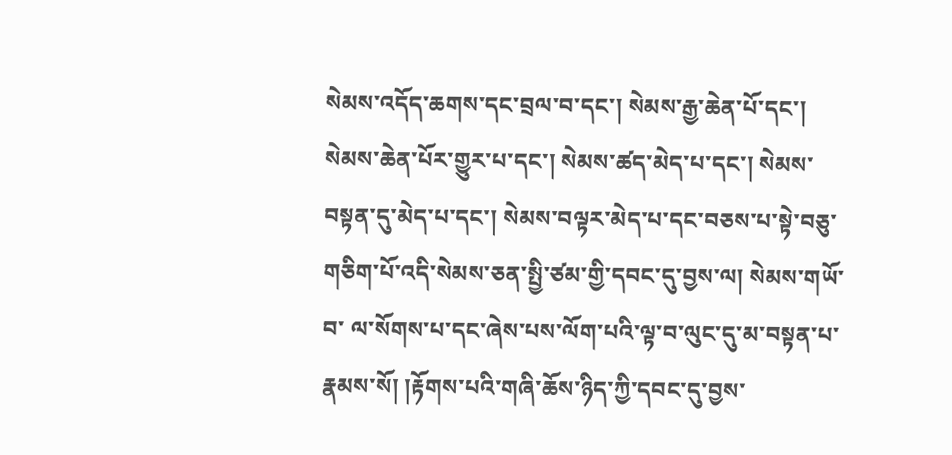སེམས་འདོད་ཆགས་དང་བྲལ་བ་དང་། སེམས་རྒྱ་ཆེན་པོ་དང་། སེམས་ཆེན་པོར་གྱུར་པ་དང་། སེམས་ཚད་མེད་པ་དང་། སེམས་བསྟན་དུ་མེད་པ་དང་། སེམས་བལྟར་མེད་པ་དང་བཅས་པ་སྟེ་བཅུ་གཅིག་པོ་འདི་སེམས་ཅན་སྤྱི་ཙམ་གྱི་དབང་དུ་བྱས་ལ། སེམས་གཡོ་བ་ ལ་སོགས་པ་དང་ཞེས་པས་ལོག་པའི་ལྟ་བ་ལུང་དུ་མ་བསྟན་པ་རྣམས་སོ། །རྟོགས་པའི་གཞི་ཆོས་ཉིད་ཀྱི་དབང་དུ་བྱས་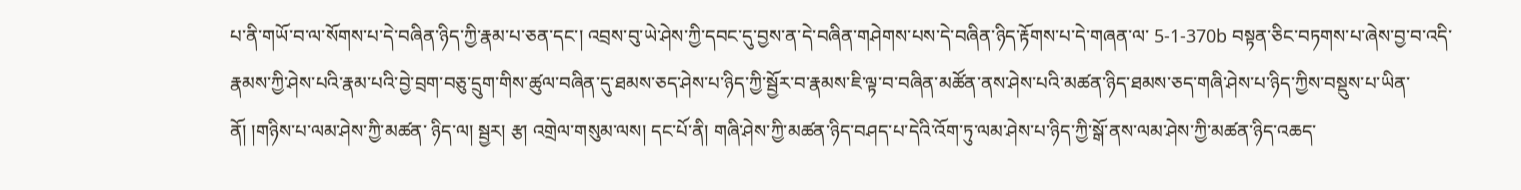པ་ནི་གཡོ་བ་ལ་སོགས་པ་དེ་བཞིན་ཉིད་ཀྱི་རྣམ་པ་ཅན་དང་། འབྲས་བུ་ཡེ་ཤེས་ཀྱི་དབང་དུ་བྱས་ན་དེ་བཞིན་གཤེགས་པས་དེ་བཞིན་ཉིད་རྟོགས་པ་དེ་གཞན་ལ་ 5-1-370b བསྟན་ཅིང་བཏགས་པ་ཞེས་བྱ་བ་འདི་རྣམས་ཀྱི་ཤེས་པའི་རྣམ་པའི་བྱེ་བྲག་བཅུ་དྲུག་གིས་ཚུལ་བཞིན་དུ་ཐམས་ཅད་ཤེས་པ་ཉིད་ཀྱི་སྦྱོར་བ་རྣམས་ཇི་ལྟ་བ་བཞིན་མཚོན་ནས་ཤེས་པའི་མཚན་ཉིད་ཐམས་ཅད་གཞི་ཤེས་པ་ཉིད་ཀྱིས་བསྡུས་པ་ཡིན་ནོ། །གཉིས་པ་ལམ་ཤེས་ཀྱི་མཚན་ ཉིད་ལ། སྦྱར། རྩ། འགྲེལ་གསུམ་ལས། དང་པོ་ནི། གཞི་ཤེས་ཀྱི་མཚན་ཉིད་བཤད་པ་དེའི་འོག་ཏུ་ལམ་ཤེས་པ་ཉིད་ཀྱི་སྒོ་ནས་ལམ་ཤེས་ཀྱི་མཚན་ཉིད་འཆད་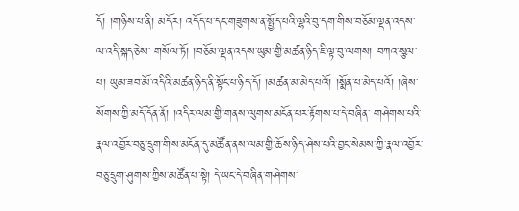དོ། །གཉིས་པ་ནི། མདོར། འདོད་པ་དང་གཟུགས་ན་སྤྱོད་པའི་ལྷའི་བུ་དག་གིས་བཅོམ་ལྡན་འདས་ལ་འདི་སྐད་ཅེས་ གསོལ་ཏོ། །བཅོམ་ལྡན་འདས་ཡུམ་གྱི་མཚན་ཉིད་ཇི་ལྟ་བུ་ལགས། བཀའ་སྩལ་པ། ཡུམ་ཟབ་མོ་འདིའི་མཚན་ཉིད་ནི་སྟོང་པ་ཉིད་དོ། །མཚན་མ་མེད་པའོ། །སྨོན་པ་མེད་པའོ། །ཞེས་སོགས་ཀྱི་མདོ་དོན་ནོ། །འདིར་ལམ་གྱི་གནས་ལུགས་མངོན་པར་རྟོགས་པ་དེ་བཞིན་ གཤེགས་པའི་རྣལ་འབྱོར་བཅུ་དྲུག་གིས་མངོན་དུ་མཚོན་ནས་ལམ་གྱི་ཆོས་ཉིད་ཤེས་པའི་བྱང་སེམས་ཀྱི་རྣལ་འབྱོར་བཅུ་དྲུག་ཤུགས་ཀྱིས་མཚོན་པ་སྟེ། དེ་ཡང་དེ་བཞིན་གཤེགས་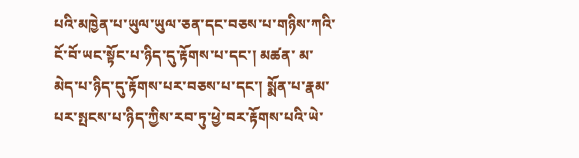པའི་མཁྱེན་པ་ཡུལ་ཡུལ་ཅན་དང་བཅས་པ་གཉིས་ཀའི་ངོ་བོ་ཡང་སྟོང་པ་ཉིད་དུ་རྟོགས་པ་དང་། མཚན་ མ་མེད་པ་ཉིད་དུ་རྟོགས་པར་བཅས་པ་དང་། སྨོན་པ་རྣམ་པར་སྤངས་པ་ཉིད་ཀྱིས་རབ་ཏུ་ཕྱེ་བར་རྟོགས་པའི་ཡེ་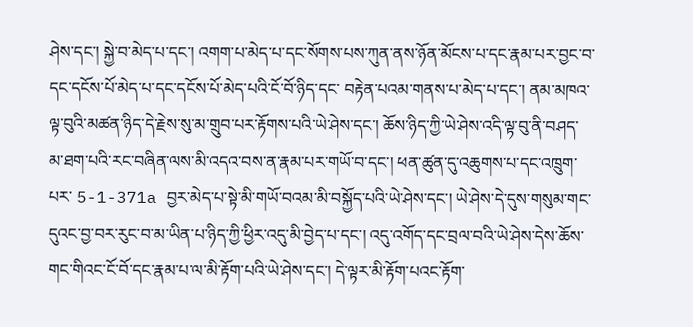ཤེས་དང་། སྐྱེ་བ་མེད་པ་དང་། འགག་པ་མེད་པ་དང་སོགས་པས་ཀུན་ནས་ཉོན་མོངས་པ་དང་རྣམ་པར་བྱང་བ་དང་དངོས་པོ་མེད་པ་དང་དངོས་པོ་མེད་པའི་ངོ་བོ་ཉིད་དང་ བརྟེན་པའམ་གནས་པ་མེད་པ་དང་། ནམ་མཁའ་ལྟ་བུའི་མཚན་ཉིད་དེ་རྗེས་སུ་མ་གྲུབ་པར་རྟོགས་པའི་ཡེ་ཤེས་དང་། ཆོས་ཉིད་ཀྱི་ཡེ་ཤེས་འདི་ལྟ་བུ་ནི་བཤད་མ་ཐག་པའི་རང་བཞིན་ལས་མི་འདའ་བས་ན་རྣམ་པར་གཡོ་བ་དང་། ཕན་ཚུན་དུ་འཆུགས་པ་དང་འཁྲུག་པར་ 5-1-371a བྱར་མེད་པ་སྟེ་མི་གཡོ་བའམ་མི་བསྐྱོད་པའི་ཡེ་ཤེས་དང་། ཡེ་ཤེས་དེ་དུས་གསུམ་གང་དུའང་བྱ་བར་རུང་བ་མ་ཡིན་པ་ཉིད་ཀྱི་ཕྱིར་འདུ་མི་བྱེད་པ་དང་། འདུ་འགོད་དང་བྲལ་བའི་ཡེ་ཤེས་དེས་ཆོས་གང་གིའང་ངོ་བོ་དང་རྣམ་པ་ལ་མི་རྟོག་པའི་ཡེ་ཤེས་དང་། དེ་ལྟར་མི་རྟོག་པའང་རྟོག་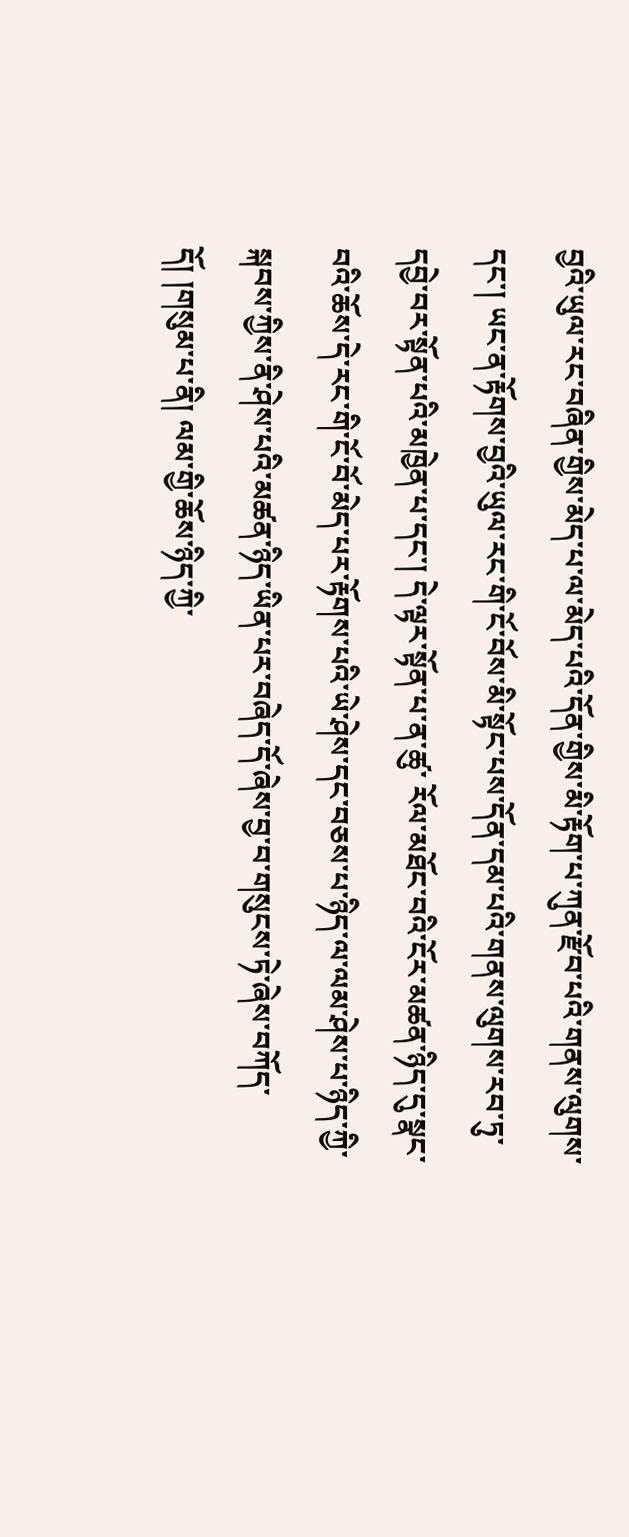བྱའི་ཡུལ་རང་བཞིན་གྱིས་མེད་པ་ལ་མེད་པའི་དོན་གྱིས་མི་རྟོག་པ་ཀུན་རྫོབ་པའི་གནས་ལུགས་དང་། ཡང་ན་རྟོགས་བྱའི་ཡུལ་རང་གི་ངོ་བོས་མི་སྟོང་པས་དོན་དམ་པའི་གནས་ལུགས་རབ་ཏུ་དབྱེ་བར་སྟོན་པའི་མཁྱེན་པ་དང་། དེ་ལྟར་སྟོན་པ་ན་ཚུ་ རོལ་མཐོང་བའི་ངོར་མཚན་ཉིད་དུ་སྣང་བའི་ཆོས་དེ་རང་གི་ངོ་བོ་མེད་པར་རྟོགས་པའི་ཡེ་ཤེས་དང་བཅས་པ་ཉིད་ལ་ལམ་ཤེས་པ་ཉིད་ཀྱི་སྐབས་ཀྱིས་ནི་ཤེས་པའི་མཚན་ཉིད་ཡིན་པར་བཞེད་དོ་ཞེས་བྱ་བ་གསུངས་ཏེ་ཞེས་བཀོད་དོ། །གསུམ་པ་ནི། ལམ་གྱི་ཆོས་ཉིད་ཀྱི་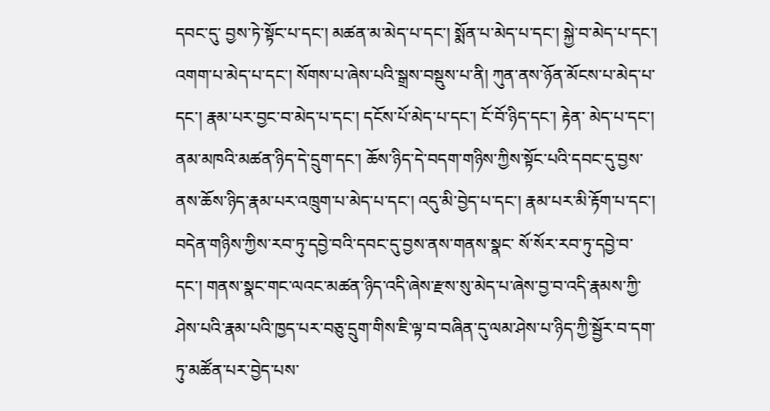དབང་དུ་ བྱས་ཏེ་སྟོང་པ་དང་། མཚན་མ་མེད་པ་དང་། སྨོན་པ་མེད་པ་དང་། སྐྱེ་བ་མེད་པ་དང་། འགག་པ་མེད་པ་དང་། སོགས་པ་ཞེས་པའི་སྒྲས་བསྡུས་པ་ནི། ཀུན་ནས་ཉོན་མོངས་པ་མེད་པ་དང་། རྣམ་པར་བྱང་བ་མེད་པ་དང་། དངོས་པོ་མེད་པ་དང་། ངོ་བོ་ཉིད་དང་། རྟེན་ མེད་པ་དང་། ནམ་མཁའི་མཚན་ཉིད་དེ་དྲུག་དང་། ཆོས་ཉིད་དེ་བདག་གཉིས་ཀྱིས་སྟོང་པའི་དབང་དུ་བྱས་ནས་ཆོས་ཉིད་རྣམ་པར་འཁྲུག་པ་མེད་པ་དང་། འདུ་མི་བྱེད་པ་དང་། རྣམ་པར་མི་རྟོག་པ་དང་། བདེན་གཉིས་ཀྱིས་རབ་ཏུ་དབྱེ་བའི་དབང་དུ་བྱས་ནས་གནས་སྣང་ སོ་སོར་རབ་ཏུ་དབྱེ་བ་དང་། གནས་སྣང་གང་ལའང་མཚན་ཉིད་འདི་ཞེས་རྫས་སུ་མེད་པ་ཞེས་བྱ་བ་འདི་རྣམས་ཀྱི་ཤེས་པའི་རྣམ་པའི་ཁྱད་པར་བཅུ་དྲུག་གིས་ཇི་ལྟ་བ་བཞིན་དུ་ལམ་ཤེས་པ་ཉིད་ཀྱི་སྦྱོར་བ་དག་ཏུ་མཚོན་པར་བྱེད་པས་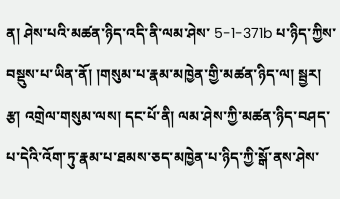ན། ཤེས་པའི་མཚན་ཉིད་འདི་ནི་ལམ་ཤེས་ 5-1-371b པ་ཉིད་ཀྱིས་བསྡུས་པ་ཡིན་ནོ། །གསུམ་པ་རྣམ་མཁྱེན་གྱི་མཚན་ཉིད་ལ། སྦྱར། རྩ། འགྲེལ་གསུམ་ལས། དང་པོ་ནི། ལམ་ཤེས་ཀྱི་མཚན་ཉིད་བཤད་པ་དེའི་འོག་ཏུ་རྣམ་པ་ཐམས་ཅད་མཁྱེན་པ་ཉིད་ཀྱི་སྒོ་ནས་ཤེས་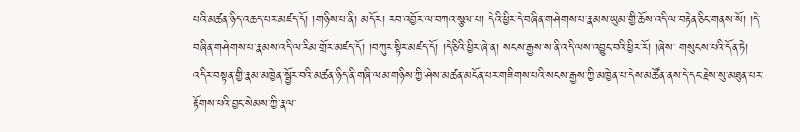པའི་མཚན་ཉིད་འཆད་པར་མཛད་དོ། །གཉིས་པ་ནི། མདོར། རབ་འབྱོར་ལ་བཀའ་སྩལ་པ། དེའི་ཕྱིར་དེ་བཞིན་གཤེགས་པ་རྣམས་ཡུམ་གྱི་ཆོས་འདི་ལ་བརྟེན་ཅིང་གནས་སོ། །དེ་བཞིན་གཤེགས་པ་རྣམས་འདི་ལ་རིམ་གྲོར་མཛད་དོ། །བཀུར་སྟིར་མཛད་དོ། །དེ་ཅིའི་ཕྱིར་ཞེ་ན། སངས་རྒྱས་ས་ནི་འདི་ལས་འབྱུང་བའི་ཕྱིར་རོ། །ཞེས་ གསུངས་པའི་དོན་ཏེ། འདིར་བསྟན་གྱི་རྣམ་མཁྱེན་སྦྱོར་བའི་མཚན་ཉིད་ནི་གཞི་ལམ་གཉིས་ཀྱི་ཤེས་མཚན་མངོན་པར་གཟིགས་པའི་སངས་རྒྱས་ཀྱི་མཁྱེན་པ་དེས་མཚོན་ནས་དེ་དང་རྗེས་སུ་མཐུན་པར་རྟོགས་པའི་བྱང་སེམས་ཀྱི་རྣལ་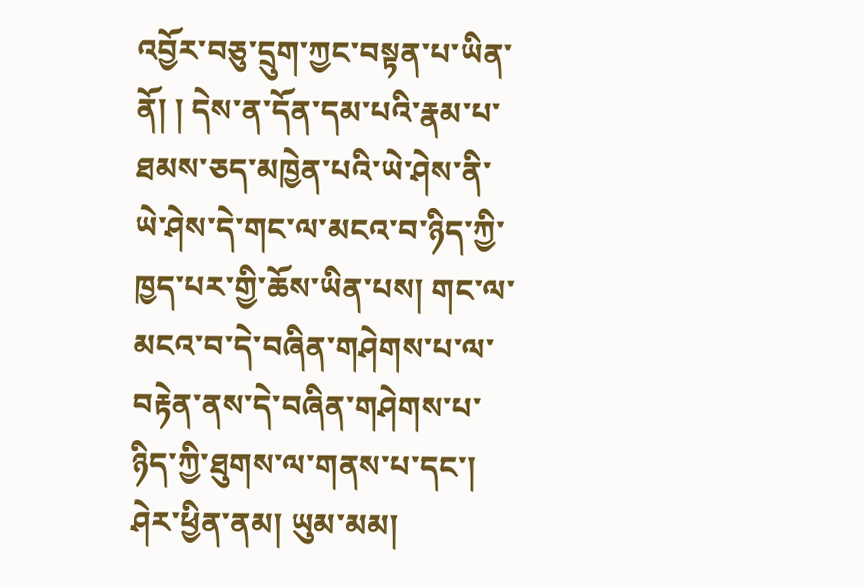འབྱོར་བཅུ་དྲུག་ཀྱང་བསྟན་པ་ཡིན་ནོ། ། དེས་ན་དོན་དམ་པའི་རྣམ་པ་ཐམས་ཅད་མཁྱེན་པའི་ཡེ་ཤེས་ནི་ཡེ་ཤེས་དེ་གང་ལ་མངའ་བ་ཉིད་ཀྱི་ཁྱད་པར་གྱི་ཆོས་ཡིན་པས། གང་ལ་མངའ་བ་དེ་བཞིན་གཤེགས་པ་ལ་བརྟེན་ནས་དེ་བཞིན་གཤེགས་པ་ཉིད་ཀྱི་ཐུགས་ལ་གནས་པ་དང་། ཤེར་ཕྱིན་ནམ། ཡུམ་མམ།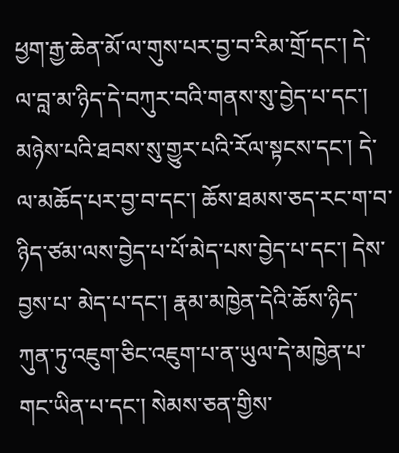ཕྱག་རྒྱ་ཆེན་མོ་ལ་གུས་པར་བྱ་བ་རིམ་གྲོ་དང་། དེ་ལ་བླ་མ་ཉིད་དེ་བཀུར་བའི་གནས་སུ་བྱེད་པ་དང་། མཉེས་པའི་ཐབས་སུ་གྱུར་པའི་རོལ་སྟངས་དང་། དེ་ལ་མཆོད་པར་བྱ་བ་དང་། ཆོས་ཐམས་ཅད་རང་ག་བ་ཉིད་ཙམ་ལས་བྱེད་པ་པོ་མེད་པས་བྱེད་པ་དང་། དེས་བྱས་པ་ མེད་པ་དང་། རྣམ་མཁྱེན་དེའི་ཆོས་ཉིད་ཀུན་ཏུ་འཇུག་ཅིང་འཇུག་པ་ན་ཡུལ་དེ་མཁྱེན་པ་གང་ཡིན་པ་དང་། སེམས་ཅན་གྱིས་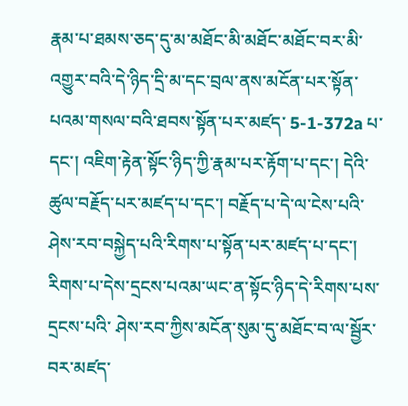རྣམ་པ་ཐམས་ཅད་དུ་མ་མཐོང་མི་མཐོང་མཐོང་བར་མི་འགྱུར་བའི་དེ་ཉིད་དྲི་མ་དང་བྲལ་ནས་མངོན་པར་སྟོན་པའམ་གསལ་བའི་ཐབས་སྟོན་པར་མཛད་ 5-1-372a པ་དང་། འཇིག་རྟེན་སྟོང་ཉིད་ཀྱི་རྣམ་པར་རྟོག་པ་དང་། དེའི་ཚུལ་བརྗོད་པར་མཛད་པ་དང་། བརྗོད་པ་དེ་ལ་ངེས་པའི་ཤེས་རབ་བསྐྱེད་པའི་རིགས་པ་སྟོན་པར་མཛད་པ་དང་། རིགས་པ་དེས་དྲངས་པའམ་ཡང་ན་སྟོང་ཉིད་དེ་རིགས་པས་དྲངས་པའི་ ཤེས་རབ་ཀྱིས་མངོན་སུམ་དུ་མཐོང་བ་ལ་སྦྱོར་བར་མཛད་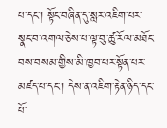པ་དང་། སྟོང་བཞིན་དུ་སླར་འཇིག་པར་སྣང་བ་འགལ་ཅེས་པ་ལྟ་བུ་ཚུ་རོལ་མཐོང་བས་བསམ་གྱིས་མི་ཁྱབ་པར་སྟོན་པར་མཛད་པ་དང་། དེས་ན་འཇིག་རྟེན་ཉིད་དང་པོ་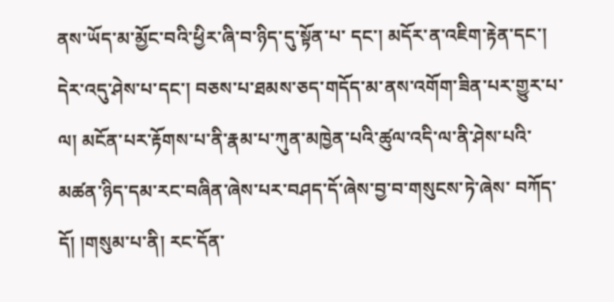ནས་ཡོད་མ་མྱོང་བའི་ཕྱིར་ཞི་བ་ཉིད་དུ་སྟོན་པ་ དང་། མདོར་ན་འཇིག་རྟེན་དང་། དེར་འདུ་ཤེས་པ་དང་། བཅས་པ་ཐམས་ཅད་གདོད་མ་ནས་འགོག་ཟིན་པར་གྱུར་པ་ལ། མངོན་པར་རྟོགས་པ་ནི་རྣམ་པ་ཀུན་མཁྱེན་པའི་ཚུལ་འདི་ལ་ནི་ཤེས་པའི་མཚན་ཉིད་དམ་རང་བཞིན་ཞེས་པར་བཤད་དོ་ཞེས་བྱ་བ་གསུངས་ཏེ་ཞེས་ བཀོད་དོ། །གསུམ་པ་ནི། རང་དོན་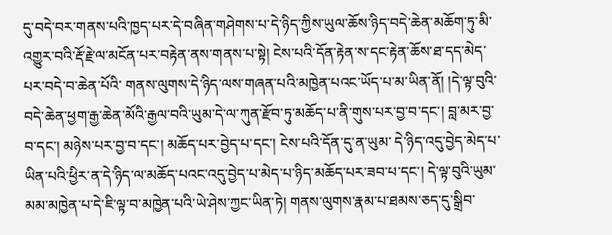དུ་བདེ་བར་གནས་པའི་ཁྱད་པར་དེ་བཞིན་གཤེགས་པ་དེ་ཉིད་ཀྱིས་ཡུལ་ཆོས་ཉིད་བདེ་ཆེན་མཆོག་ཏུ་མི་འགྱུར་བའི་རྡོ་རྗེ་ལ་མངོན་པར་བརྟེན་ནས་གནས་པ་སྟེ། ངེས་པའི་དོན་རྟེན་ས་དང་རྟེན་ཆོས་ཐ་དད་མེད་པར་བདེ་བ་ཆེན་པོའི་ གནས་ལུགས་དེ་ཉིད་ལས་གཞན་པའི་མཁྱེན་པའང་ཡོད་པ་མ་ཡིན་ནོ། །དེ་ལྟ་བུའི་བདེ་ཆེན་ཕྱག་རྒྱ་ཆེན་མོའི་རྒྱལ་བའི་ཡུམ་དེ་ལ་ཀུན་རྫོབ་ཏུ་མཆོད་པ་ནི་གུས་པར་བྱ་བ་དང་། བླ་མར་བྱ་བ་དང་། མཉེས་པར་བྱ་བ་དང་། མཆོད་པར་བྱེད་པ་དང་། ངེས་པའི་དོན་དུ་ན་ཡུམ་ དེ་ཉིད་འདུ་བྱེད་མེད་པ་ཡིན་པའི་ཕྱིར་ན་དེ་ཉིད་ལ་མཆོད་པའང་འདུ་བྱེད་པ་མེད་པ་ཉིད་མཆོད་པར་ཟབ་པ་དང་། དེ་ལྟ་བུའི་ཡུམ་མམ་མཁྱེན་པ་དེ་ཇི་ལྟ་བ་མཁྱེན་པའི་ཡེ་ཤེས་ཀྱང་ཡིན་ཏེ། གནས་ལུགས་རྣམ་པ་ཐམས་ཅད་དུ་སྒྲིབ་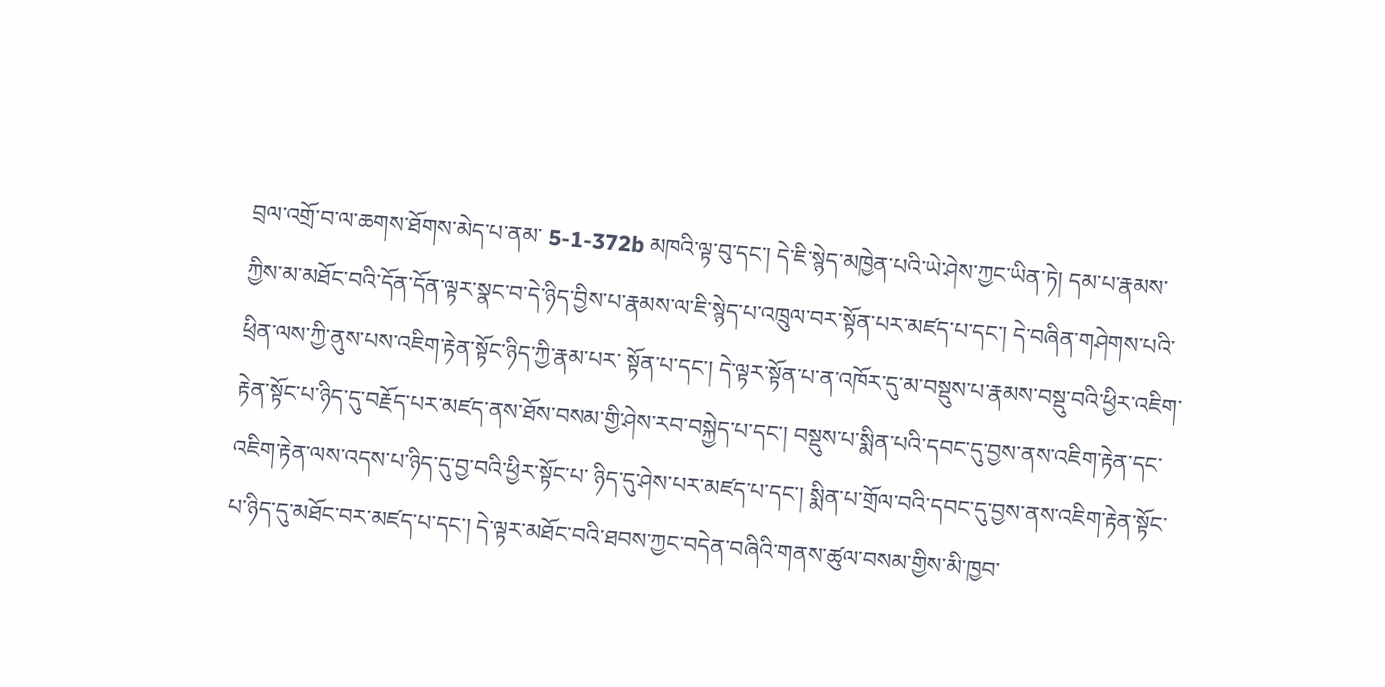བྲལ་འགྲོ་བ་ལ་ཆགས་ཐོགས་མེད་པ་ནམ་ 5-1-372b མཁའི་ལྟ་བུ་དང་། དེ་ཇི་སྙེད་མཁྱེན་པའི་ཡེ་ཤེས་ཀྱང་ཡིན་ཏེ། དམ་པ་རྣམས་ཀྱིས་མ་མཐོང་བའི་དོན་དོན་ལྟར་སྣང་བ་དེ་ཉིད་བྱིས་པ་རྣམས་ལ་ཇི་སྙེད་པ་འཁྲུལ་བར་སྟོན་པར་མཛད་པ་དང་། དེ་བཞིན་གཤེགས་པའི་ཕྲིན་ལས་ཀྱི་ནུས་པས་འཇིག་རྟེན་སྟོང་ཉིད་ཀྱི་རྣམ་པར་ སྟོན་པ་དང་། དེ་ལྟར་སྟོན་པ་ན་འཁོར་དུ་མ་བསྡུས་པ་རྣམས་བསྡུ་བའི་ཕྱིར་འཇིག་རྟེན་སྟོང་པ་ཉིད་དུ་བརྗོད་པར་མཛད་ནས་ཐོས་བསམ་གྱི་ཤེས་རབ་བསྐྱེད་པ་དང་། བསྡུས་པ་སྨིན་པའི་དབང་དུ་བྱས་ནས་འཇིག་རྟེན་དང་འཇིག་རྟེན་ལས་འདས་པ་ཉིད་དུ་བྱ་བའི་ཕྱིར་སྟོང་པ་ ཉིད་དུ་ཤེས་པར་མཛད་པ་དང་། སྨིན་པ་གྲོལ་བའི་དབང་དུ་བྱས་ནས་འཇིག་རྟེན་སྟོང་པ་ཉིད་དུ་མཐོང་བར་མཛད་པ་དང་། དེ་ལྟར་མཐོང་བའི་ཐབས་ཀྱང་བདེན་བཞིའི་གནས་ཚུལ་བསམ་གྱིས་མི་ཁྱབ་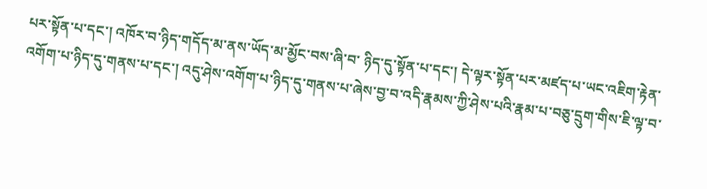པར་སྟོན་པ་དང་། འཁོར་བ་ཉིད་གདོད་མ་ནས་ཡོད་མ་མྱོང་བས་ཞི་བ་ ཉིད་དུ་སྟོན་པ་དང་། དེ་ལྟར་སྟོན་པར་མཛད་པ་ཡང་འཇིག་རྟེན་འགོག་པ་ཉིད་དུ་གནས་པ་དང་། འདུ་ཤེས་འགོག་པ་ཉིད་དུ་གནས་པ་ཞེས་བྱ་བ་འདི་རྣམས་ཀྱི་ཤེས་པའི་རྣམ་པ་བཅུ་དྲུག་གིས་ཇི་ལྟ་བ་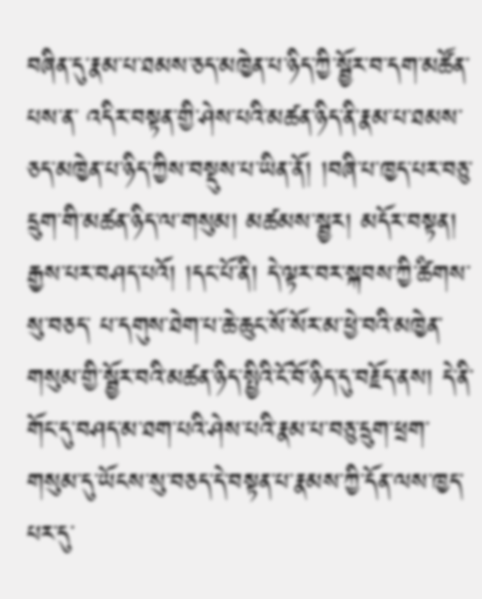བཞིན་དུ་རྣམ་པ་ཐམས་ཅད་མཁྱེན་པ་ཉིད་ཀྱི་སྦྱོར་བ་དག་མཚོན་པས་ན་ འདིར་བསྟན་གྱི་ཤེས་པའི་མཚན་ཉིད་ནི་རྣམ་པ་ཐམས་ཅད་མཁྱེན་པ་ཉིད་ཀྱིས་བསྡུས་པ་ཡིན་ནོ། །བཞི་པ་ཁྱད་པར་བཅུ་དྲུག་གི་མཚན་ཉིད་ལ་གསུམ། མཚམས་སྦྱར། མདོར་བསྟན། རྒྱས་པར་བཤད་པའོ། །དང་པོ་ནི། དེ་ལྟར་བར་སྐབས་ཀྱི་ཚིགས་སུ་བཅད་ པ་དགུས་ཐེག་པ་ཆེ་ཆུང་སོ་སོར་མ་ཕྱེ་བའི་མཁྱེན་གསུམ་གྱི་སྦྱོར་བའི་མཚན་ཉིད་སྤྱིའི་ངོ་བོ་ཉིད་དུ་བརྗོད་ནས། དེ་ནི་གོང་དུ་བཤད་མ་ཐག་པའི་ཤེས་པའི་རྣམ་པ་བཅུ་དྲུག་ཕྲག་གསུམ་དུ་ཡོངས་སུ་བཅད་དེ་བསྟན་པ་རྣམས་ཀྱི་དོན་ལས་ཁྱད་པར་དུ་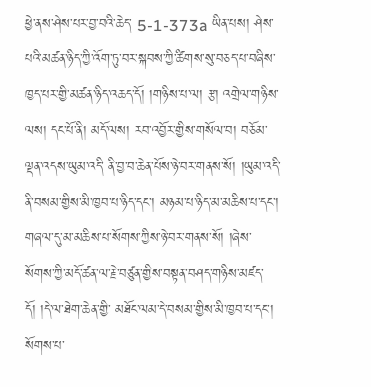ཕྱེ་ནས་ཤེས་པར་བྱ་བའི་ཆེད་ 5-1-373a ཡིན་པས། ཤེས་པའི་མཚན་ཉིད་ཀྱི་འོག་ཏུ་བར་སྐབས་ཀྱི་ཚིགས་སུ་བཅད་པ་བཞིས་ཁྱད་པར་གྱི་མཚན་ཉིད་འཆད་དོ། །གཉིས་པ་ལ། རྩ། འགྲེལ་གཉིས་ལས། དང་པོ་ནི། མདོ་ལས། རབ་འབྱོར་གྱིས་གསོལ་བ། བཅོམ་ལྡན་འདས་ཡུམ་འདི་ ནི་བྱ་བ་ཆེན་པོས་ཉེ་བར་གནས་སོ། །ཡུམ་འདི་ནི་བསམ་གྱིས་མི་ཁྱབ་པ་ཉིད་དང་། མཉམ་པ་ཉིད་མ་མཆིས་པ་དང་། གཞལ་དུ་མ་མཆིས་པ་སོགས་ཀྱིས་ཉེ་བར་གནས་སོ། །ཞེས་སོགས་ཀྱི་མདོ་ཚན་ལ་རྗེ་བཙུན་གྱིས་བསྟན་བཤད་གཉིས་མཛད་དོ། །དེ་ལ་ཐེག་ཆེན་གྱི་ མཐོང་ལམ་དེ་བསམ་གྱིས་མི་ཁྱབ་པ་དང་། སོགས་པ་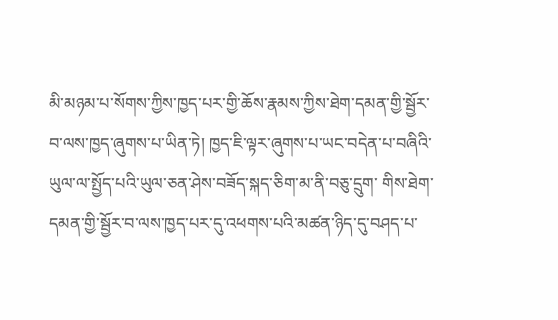མི་མཉམ་པ་སོགས་ཀྱིས་ཁྱད་པར་གྱི་ཆོས་རྣམས་ཀྱིས་ཐེག་དམན་གྱི་སྦྱོར་བ་ལས་ཁྱད་ཞུགས་པ་ཡིན་ཏེ། ཁྱད་ཇི་ལྟར་ཞུགས་པ་ཡང་བདེན་པ་བཞིའི་ཡུལ་ལ་སྤྱོད་པའི་ཡུལ་ཅན་ཤེས་བཟོད་སྐད་ཅིག་མ་ནི་བཅུ་དྲུག་ གིས་ཐེག་དམན་གྱི་སྦྱོར་བ་ལས་ཁྱད་པར་དུ་འཕགས་པའི་མཚན་ཉིད་དུ་བཤད་པ་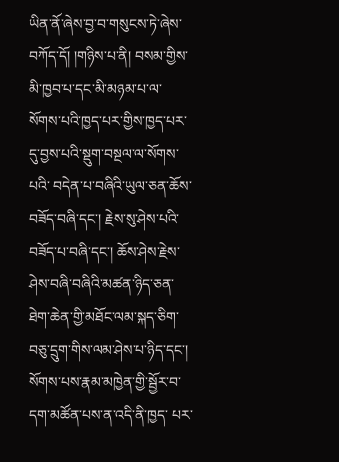ཡིན་ནོ་ཞེས་བྱ་བ་གསུངས་ཏེ་ཞེས་བཀོད་དོ། །གཉིས་པ་ནི། བསམ་གྱིས་མི་ཁྱབ་པ་དང་མི་མཉམ་པ་ལ་སོགས་པའི་ཁྱད་པར་གྱིས་ཁྱད་པར་དུ་བྱས་པའི་སྡུག་བསྔལ་ལ་སོགས་པའི་ བདེན་པ་བཞིའི་ཡུལ་ཅན་ཆོས་བཟོད་བཞི་དང་། རྗེས་སུ་ཤེས་པའི་བཟོད་པ་བཞི་དང་། ཆོས་ཤེས་རྗེས་ཤེས་བཞི་བཞིའི་མཚན་ཉིད་ཅན་ཐེག་ཆེན་གྱི་མཐོང་ལམ་སྐད་ཅིག་བཅུ་དྲུག་གིས་ལམ་ཤེས་པ་ཉིད་དང་། སོགས་པས་རྣམ་མཁྱེན་གྱི་སྦྱོར་བ་དག་མཚོན་པས་ན་འདི་ནི་ཁྱད་ པར་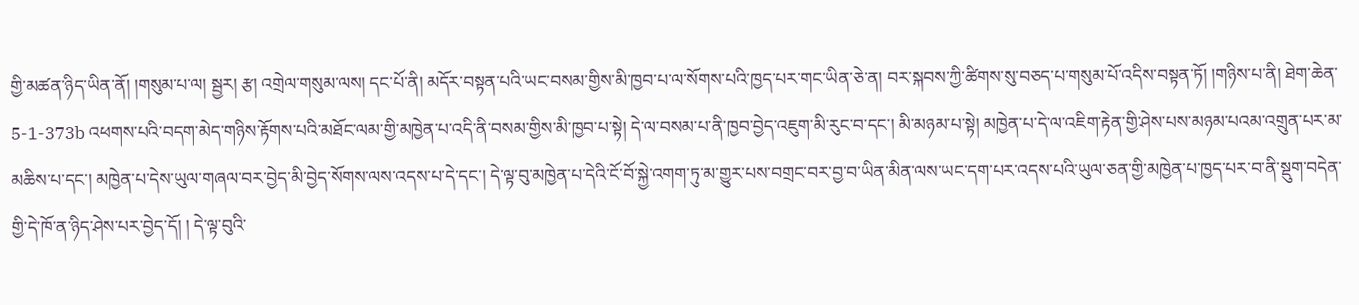གྱི་མཚན་ཉིད་ཡིན་ནོ། །གསུམ་པ་ལ། སྦྱར། རྩ། འགྲེལ་གསུམ་ལས། དང་པོ་ནི། མདོར་བསྟན་པའི་ཡང་བསམ་གྱིས་མི་ཁྱབ་པ་ལ་སོགས་པའི་ཁྱད་པར་གང་ཡིན་ཅེ་ན། བར་སྐབས་ཀྱི་ཚིགས་སུ་བཅད་པ་གསུམ་པོ་འདིས་བསྟན་ཏོ། །གཉིས་པ་ནི། ཐེག་ཆེན་ 5-1-373b འཕགས་པའི་བདག་མེད་གཉིས་རྟོགས་པའི་མཐོང་ལམ་གྱི་མཁྱེན་པ་འདི་ནི་བསམ་གྱིས་མི་ཁྱབ་པ་སྟེ། དེ་ལ་བསམ་པ་ནི་ཁྱབ་བྱེད་འཇུག་མི་རུང་བ་དང་། མི་མཉམ་པ་སྟེ། མཁྱེན་པ་དེ་ལ་འཇིག་རྟེན་གྱི་ཤེས་པས་མཉམ་པའམ་འགྲུན་པར་མ་མཆིས་པ་དང་། མཁྱེན་པ་དེས་ཡུལ་གཞལ་བར་བྱེད་མི་བྱེད་སོགས་ལས་འདས་པ་དེ་དང་། དེ་ལྟ་བུ་མཁྱེན་པ་དེའི་ངོ་བོ་སྐྱེ་འགག་ཏུ་མ་གྱུར་པས་བགྲང་བར་བྱ་བ་ཡིན་མིན་ལས་ཡང་དག་པར་འདས་པའི་ཡུལ་ཅན་གྱི་མཁྱེན་པ་ཁྱད་པར་བ་ནི་སྡུག་བདེན་གྱི་དེ་ཁོ་ན་ཉིད་ཤེས་པར་བྱེད་དོ། ། དེ་ལྟ་བུའི་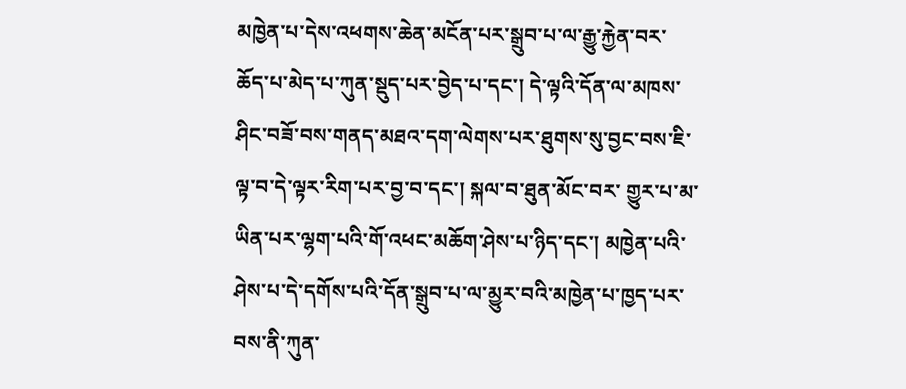མཁྱེན་པ་དེས་འཕགས་ཆེན་མངོན་པར་སྒྲུབ་པ་ལ་རྒྱུ་རྐྱེན་བར་ཆོད་པ་མེད་པ་ཀུན་སྡུད་པར་བྱེད་པ་དང་། དེ་ལྟའི་དོན་ལ་མཁས་ཤིང་བཟོ་བས་གནད་མཐའ་དག་ལེགས་པར་ཐུགས་སུ་བྱང་བས་ཇི་ལྟ་བ་དེ་ལྟར་རིག་པར་བྱ་བ་དང་། སྐལ་བ་ཐུན་མོང་བར་ གྱུར་པ་མ་ཡིན་པར་ལྷག་པའི་གོ་འཕང་མཆོག་ཤེས་པ་ཉིད་དང་། མཁྱེན་པའི་ཤེས་པ་དེ་དགོས་པའི་དོན་སྒྲུབ་པ་ལ་མྱུར་བའི་མཁྱེན་པ་ཁྱད་པར་བས་ནི་ཀུན་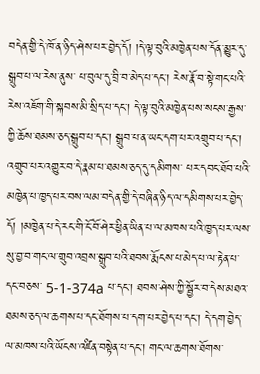བདེན་གྱི་དེ་ཁོ་ན་ཉིད་ཤེས་པར་བྱེད་དོ། །དེ་ལྟ་བུའི་མཁྱེན་པས་དོན་མྱུར་དུ་སྒྲུབ་པ་ལ་རེས་ནུས་ པ་བུལ་དུ་བྲི་བ་མེད་པ་དང་། རེས་རྣོ་བ་སྟེ་གང་པའི་རེས་འཇོག་གི་སྐབས་མི་སྲིད་པ་དང་། དེ་ལྟ་བུའི་མཁྱེན་པས་སངས་རྒྱས་ཀྱི་ཆོས་ཐམས་ཅད་སྒྲུབ་པ་དང་། སྒྲུབ་པ་ན་ཡང་དག་པར་འགྲུབ་པ་དང་། འགྲུབ་པར་འགྱུར་བ་དེ་རྣམ་པ་ཐམས་ཅད་དུ་དམིགས་ པར་དབང་ཐོབ་པའི་མཁྱེན་པ་ཁྱད་པར་བས་ལམ་བདེན་གྱི་དེ་བཞིན་ཉིད་ལ་དམིགས་པར་བྱེད་དོ། །མཁྱེན་པ་དེ་རང་གི་ངོ་བོ་ཤེར་ཕྱིན་ཡིན་པ་ལ་མཁས་པའི་ཁྱད་པར་ལས་སུ་བྱ་བ་གང་ལ་གྲུབ་འབྲས་སྒྲུབ་པའི་ཐབས་རྨོངས་པ་མེད་པ་ལ་རྟེན་པ་དང་བཅས་ 5-1-374a པ་དང་། ཐབས་ཤེས་ཀྱི་སྦྱོར་བ་དེས་མཐའ་ཐམས་ཅད་ལ་ཆགས་པ་དང་ཐོགས་པ་དག་པར་བྱེད་པ་དང་། དེ་དག་བྱེད་ལ་མཁས་པའི་ཡོངས་འཛིན་བསྟེན་པ་དང་། གང་ལ་ཆགས་ཐོགས་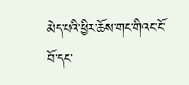མེད་པའི་ཕྱིར་ཆོས་གང་གིའང་ངོ་བོ་དང་